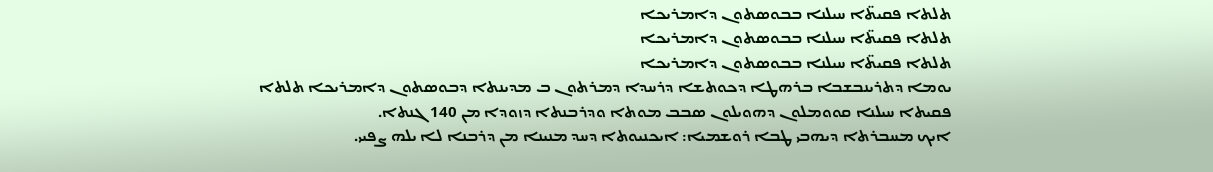ܬܠܬܐ ܦܩܝܬ̈ܐ ܚܝܠܢܐ ܒܒܘܣܬܘܢ ܕܐܡܪܝܟܐ
ܬܠܬܐ ܦܩܝܬ̈ܐ ܚܝܠܢܐ ܒܒܘܣܬܘܢ ܕܐܡܪܝܟܐ
ܬܠܬܐ ܦܩܝܬ̈ܐ ܚܝܠܢܐ ܒܒܘܣܬܘܢ ܕܐܡܪܝܟܐ
ܝܘܡܐ ܕܬܪܝܢܒܫܒܐ ܒܪܗܛܐ ܕܟܘܬܫܐ ܕܪܚܕܐ ܕܡܪܬܘܢ ܒ ܡܕܝܢܬܐ ܕܒܘܣܬܘܢ ܕܐܡܪܝܟܐ ܬܠܬܐ ܦܩܝܬܐ ܚܝܠܢܐ ܩܘܘܡܠܘܢ ܕܗܘܝܠܘܢ ܣܒܒ ܡܘܬܐ ܘܕܪܒܢܬܐ ܕܙܘܕܐ ܡܢ 140 ܓܢܬܐ.
ܐܝܟ ܡܚܒܪܬܐ ܕܝܗܒܝ ܛܒܐ ܪܘܫܡܝܐ: ܐܝܟܢܝܘܬܐ ܕܚܕ ܡܢܝܢܐ ܡܢ ܕܪܒܢܐ ܠܐ ܝܠܗ ܨܦܝܝ.